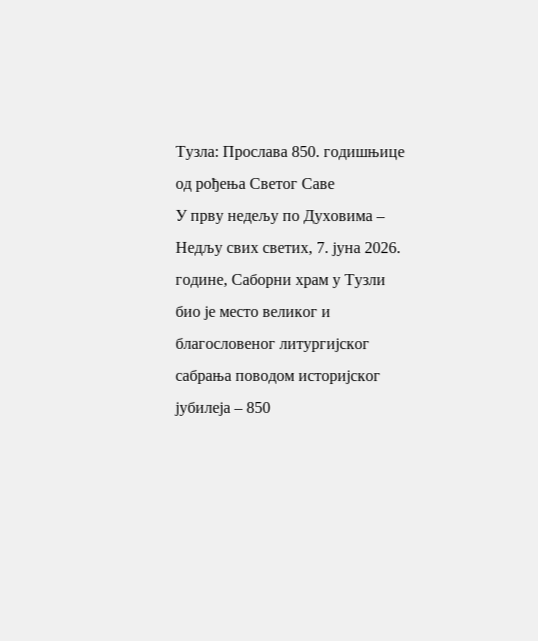Тузла: Прослава 850. годишњице од рођења Светог Саве
У прву недељу по Духовима – Недљу свих светих, 7. јуна 2026. године, Саборни храм у Тузли био је место великог и благословеног литургијског сабрања поводом историјског јубилеја – 850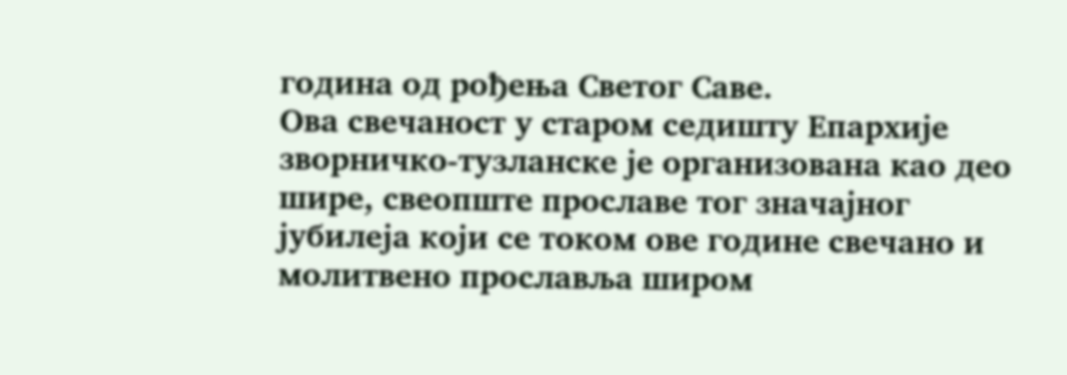година од рођења Светог Саве.
Ова свечаност у старом седишту Епархије зворничко-тузланске је организована као део шире, свеопште прославе тог значајног јубилеја који се током ове године свечано и молитвено прославља широм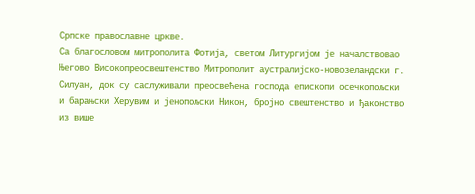Српске православне цркве.
Са благословом митрополита Фотија, светом Литургијом је началствовао Његово Високопреосвештенство Митрополит аустралијско-новозеландски г. Силуан, док су саслуживали преосвећена господа епископи осечкопољски и барањски Херувим и јенопољски Никон, бројно свештенство и ђаконство из више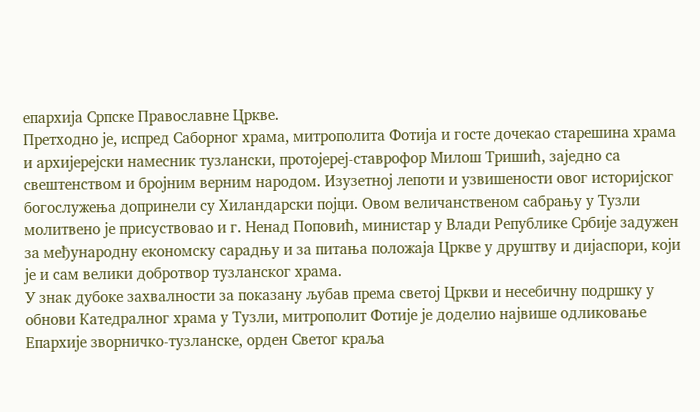епархија Српске Православне Цркве.
Претходно је, испред Саборног храма, митрополита Фотија и госте дочекао старешина храма и архијерејски намесник тузлански, протојереј-ставрофор Милош Тришић, заједно са свештенством и бројним верним народом. Изузетној лепоти и узвишености овог историјског богослужења допринели су Хиландарски појци. Овом величанственом сабрању у Тузли молитвено је присуствовао и г. Ненад Поповић, министар у Влади Републике Србије задужен за међународну економску сарадњу и за питања положаја Цркве у друштву и дијаспори, који је и сам велики добротвор тузланског храма.
У знак дубоке захвалности за показану љубав према светој Цркви и несебичну подршку у обнови Катедралног храма у Тузли, митрополит Фотије је доделио највише одликовање Епархије зворничко-тузланске, орден Светог краља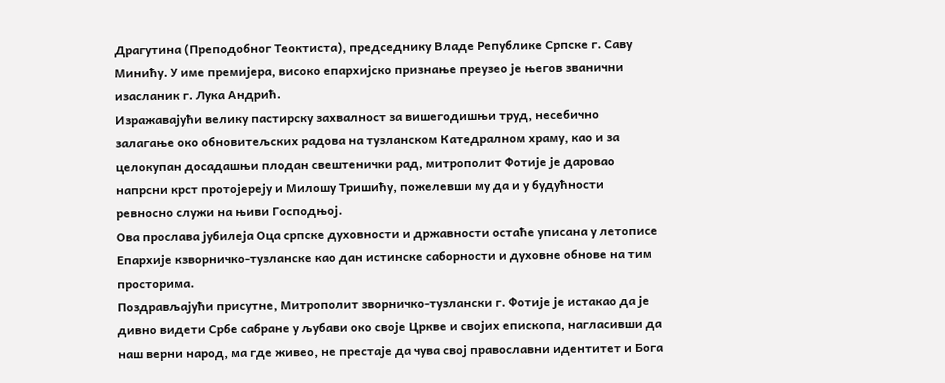Драгутина (Преподобног Теоктиста), председнику Владе Републике Српске г. Саву Минићу. У име премијера, високо епархијско признање преузео је његов званични изасланик г. Лука Андрић.
Изражавајући велику пастирску захвалност за вишегодишњи труд, несебично залагање око обновитељских радова на тузланском Катедралном храму, као и за целокупан досадашњи плодан свештенички рад, митрополит Фотије је даровао напрсни крст протојереју и Милошу Тришићу, пожелевши му да и у будућности ревносно служи на њиви Господњој.
Ова прослава јубилеја Оца српске духовности и државности остаће уписана у летописе Епархије кзворничко-тузланске као дан истинске саборности и духовне обнове на тим просторима.
Поздрављајући присутне, Митрополит зворничко-тузлански г. Фотије је истакао да је дивно видети Србе сабране у љубави око своје Цркве и својих епископа, нагласивши да наш верни народ, ма где живео, не престаје да чува свој православни идентитет и Бога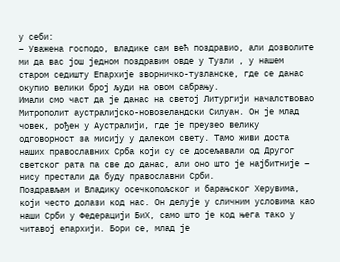у себи:
– Уважена господо, владике сам већ поздравио, али дозволите ми да вас још једном поздравим овде у Тузли , у нашем старом седишту Епархије зворничко-тузланске, где се данас окупио велики број људи на овом сабрању.
Имали смо част да је данас на светој Литургији началствовао Митрополит аустралијско-новозеландски Силуан. Он је млад човек, рођен у Аустралији, где је преузео велику одговорност за мисију у далеком свету. Тамо живи доста наших православних Срба који су се досељавали од Другог светског рата па све до данас, али оно што је најбитније – нису престали да буду православни Срби.
Поздрављам и Владику осечкопољског и барањског Херувима, који често долази код нас. Он делује у сличним условима као наши Срби у Федерацији БиХ, само што је код њега тако у читавој епархији. Бори се, млад је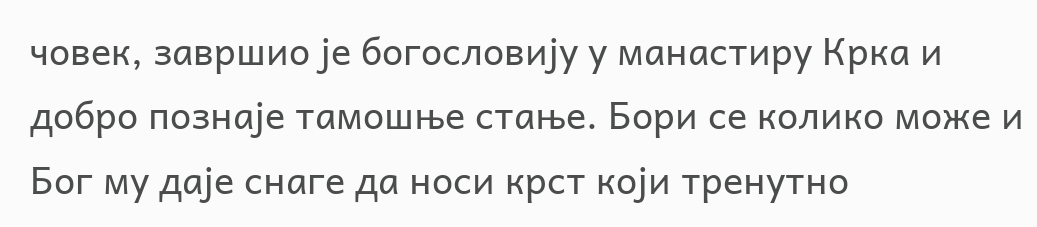човек, завршио је богословију у манастиру Крка и добро познаје тамошње стање. Бори се колико може и Бог му даје снаге да носи крст који тренутно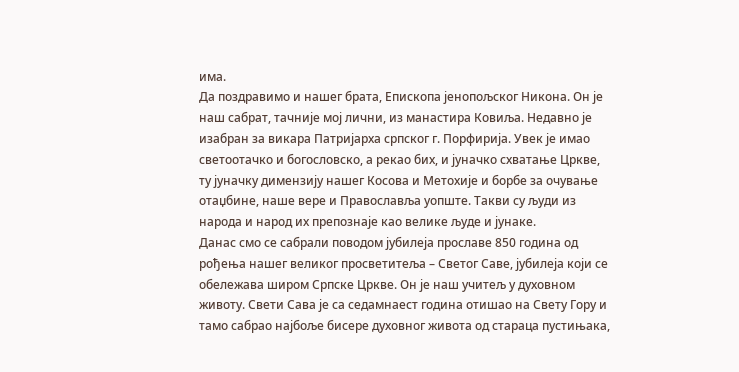има.
Да поздравимо и нашег брата, Епископа јенопољског Никона. Он је наш сабрат, тачније мој лични, из манастира Ковиља. Недавно је изабран за викара Патријарха српског г. Порфирија. Увек је имао светоотачко и богословско, а рекао бих, и јуначко схватање Цркве, ту јуначку димензију нашег Косова и Метохије и борбе за очување отаџбине, наше вере и Православља уопште. Такви су људи из народа и народ их препознаје као велике људе и јунаке.
Данас смо се сабрали поводом јубилеја прославе 850 година од рођења нашег великог просветитеља – Светог Саве, јубилеја који се обележава широм Српске Цркве. Он је наш учитељ у духовном животу. Свети Сава је са седамнаест година отишао на Свету Гору и тамо сабрао најбоље бисере духовног живота од стараца пустињака,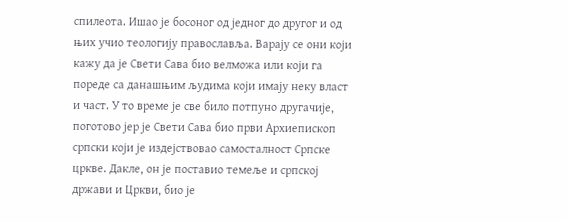спилеота. Ишао је босоног од једног до другог и од њих учио теологију православља. Варају се они који кажу да је Свети Сава био велможа или који га пореде са данашњим људима који имају неку власт и част. У то време је све било потпуно другачије, поготово јер је Свети Сава био први Архиепископ српски који је издејствовао самосталност Српске цркве. Дакле, он је поставио темеље и српској држави и Цркви, био је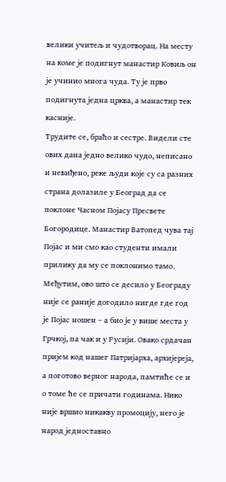велики учитељ и чудотворац. На месту на коме је подигнут манастир Ковиљ он је учинио многа чуда. Ту је прво подигнута једна црква, а манастир тек касније.
Трудите се, браћо и сестре. Видели сте ових дана једно велико чудо, неписано и невиђено, реке људи које су са разних страна долазиле у Београд да се поклоне Часном Појасу Пресвете Богородице. Манастир Ватопед чува тај Појас и ми смо као студенти имали прилику да му се поклонимо тамо. Међутим, ово што се десило у Београду није се раније догодило нигде где год је Појас ношен – а био је у више места у Грчкој, па чак и у Русији. Овако срдачан пријем код нашег Патријарха, архијереја, а поготово верног народа, памтиће се и о томе ће се причати годинама. Нико није вршио никакву промоцију, него је народ једноставно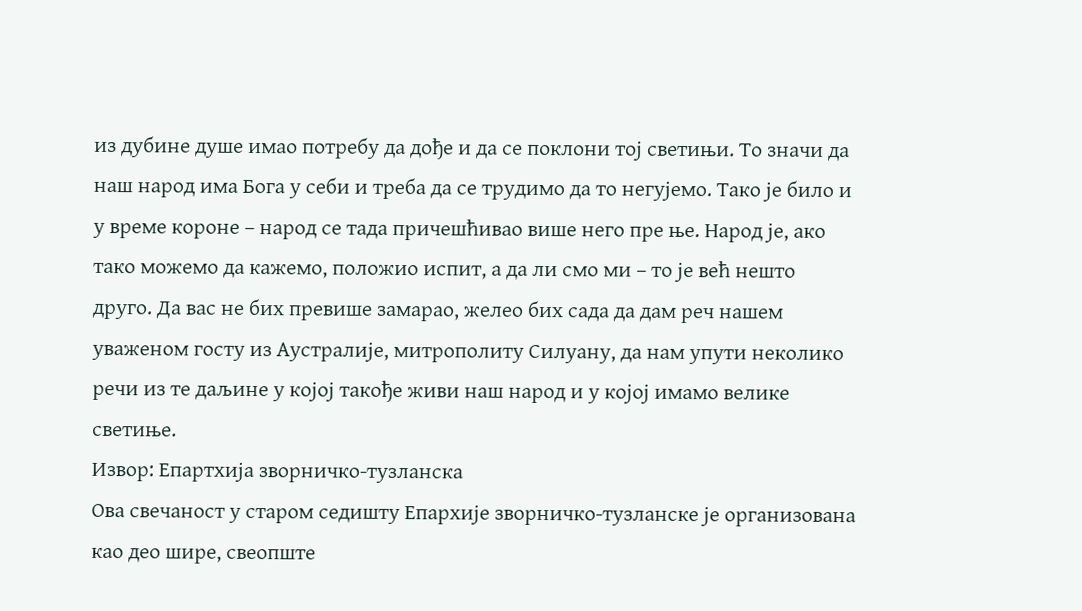из дубине душе имао потребу да дође и да се поклони тој светињи. То значи да наш народ има Бога у себи и треба да се трудимо да то негујемо. Тако је било и у време короне – народ се тада причешћивао више него пре ње. Народ је, ако тако можемо да кажемо, положио испит, а да ли смо ми – то је већ нешто друго. Да вас не бих превише замарао, желео бих сада да дам реч нашем уваженом госту из Аустралије, митрополиту Силуану, да нам упути неколико речи из те даљине у којој такође живи наш народ и у којој имамо велике светиње.
Извор: Епартхија зворничко-тузланска
Ова свечаност у старом седишту Епархије зворничко-тузланске је организована као део шире, свеопште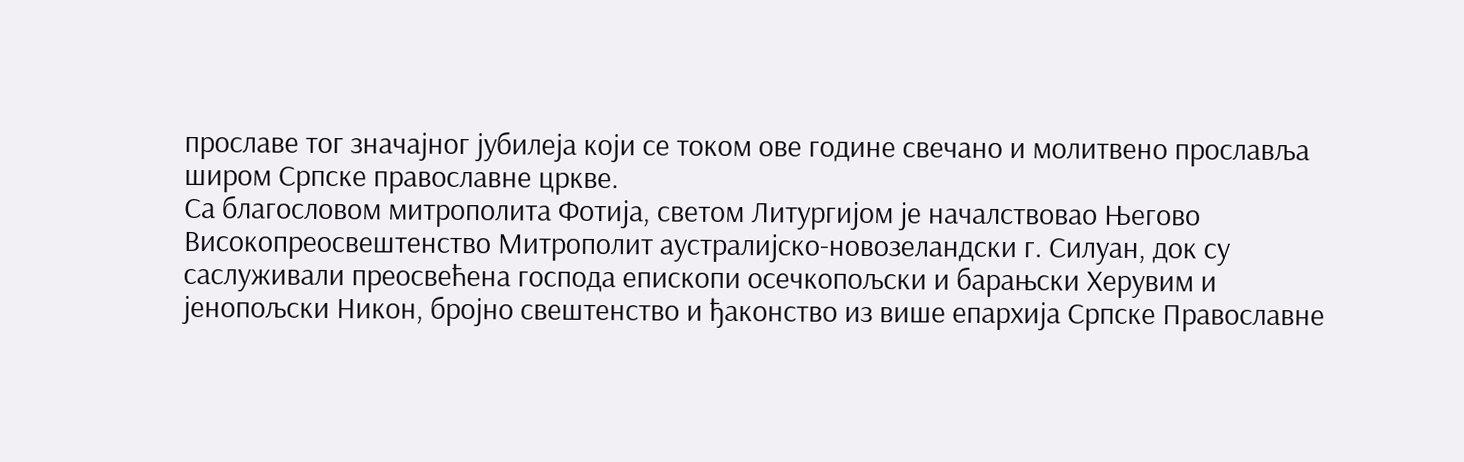прославе тог значајног јубилеја који се током ове године свечано и молитвено прославља широм Српске православне цркве.
Са благословом митрополита Фотија, светом Литургијом је началствовао Његово Високопреосвештенство Митрополит аустралијско-новозеландски г. Силуан, док су саслуживали преосвећена господа епископи осечкопољски и барањски Херувим и јенопољски Никон, бројно свештенство и ђаконство из више епархија Српске Православне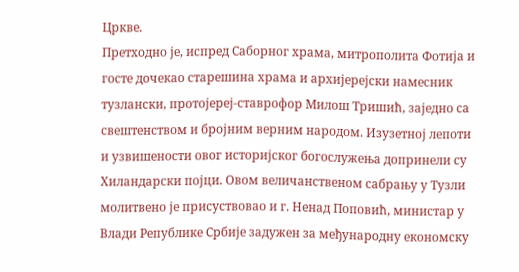Цркве.
Претходно је, испред Саборног храма, митрополита Фотија и госте дочекао старешина храма и архијерејски намесник тузлански, протојереј-ставрофор Милош Тришић, заједно са свештенством и бројним верним народом. Изузетној лепоти и узвишености овог историјског богослужења допринели су Хиландарски појци. Овом величанственом сабрању у Тузли молитвено је присуствовао и г. Ненад Поповић, министар у Влади Републике Србије задужен за међународну економску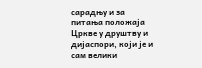сарадњу и за питања положаја Цркве у друштву и дијаспори, који је и сам велики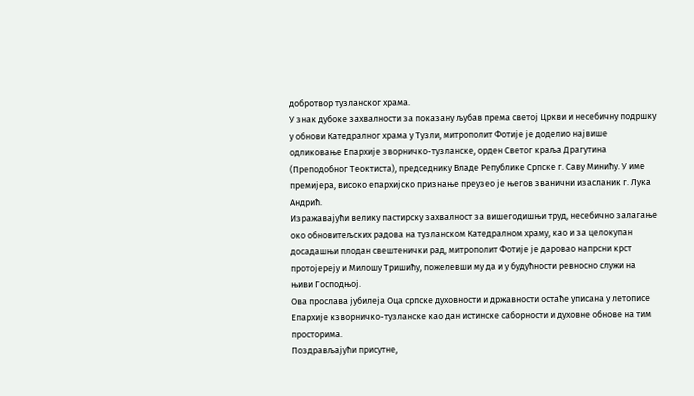добротвор тузланског храма.
У знак дубоке захвалности за показану љубав према светој Цркви и несебичну подршку у обнови Катедралног храма у Тузли, митрополит Фотије је доделио највише одликовање Епархије зворничко-тузланске, орден Светог краља Драгутина (Преподобног Теоктиста), председнику Владе Републике Српске г. Саву Минићу. У име премијера, високо епархијско признање преузео је његов званични изасланик г. Лука Андрић.
Изражавајући велику пастирску захвалност за вишегодишњи труд, несебично залагање око обновитељских радова на тузланском Катедралном храму, као и за целокупан досадашњи плодан свештенички рад, митрополит Фотије је даровао напрсни крст протојереју и Милошу Тришићу, пожелевши му да и у будућности ревносно служи на њиви Господњој.
Ова прослава јубилеја Оца српске духовности и државности остаће уписана у летописе Епархије кзворничко-тузланске као дан истинске саборности и духовне обнове на тим просторима.
Поздрављајући присутне,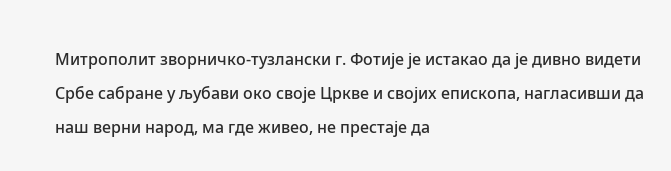Митрополит зворничко-тузлански г. Фотије је истакао да је дивно видети Србе сабране у љубави око своје Цркве и својих епископа, нагласивши да наш верни народ, ма где живео, не престаје да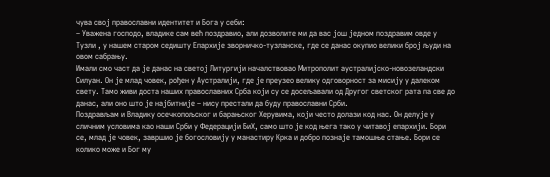чува свој православни идентитет и Бога у себи:
– Уважена господо, владике сам већ поздравио, али дозволите ми да вас још једном поздравим овде у Тузли , у нашем старом седишту Епархије зворничко-тузланске, где се данас окупио велики број људи на овом сабрању.
Имали смо част да је данас на светој Литургији началствовао Митрополит аустралијско-новозеландски Силуан. Он је млад човек, рођен у Аустралији, где је преузео велику одговорност за мисију у далеком свету. Тамо живи доста наших православних Срба који су се досељавали од Другог светског рата па све до данас, али оно што је најбитније – нису престали да буду православни Срби.
Поздрављам и Владику осечкопољског и барањског Херувима, који често долази код нас. Он делује у сличним условима као наши Срби у Федерацији БиХ, само што је код њега тако у читавој епархији. Бори се, млад је човек, завршио је богословију у манастиру Крка и добро познаје тамошње стање. Бори се колико може и Бог му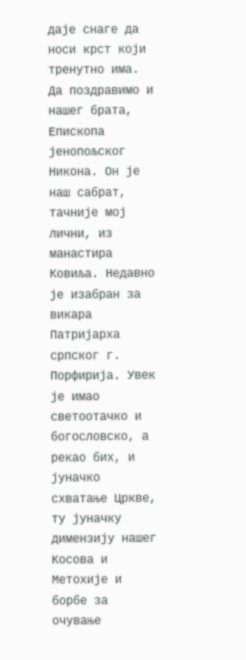даје снаге да носи крст који тренутно има.
Да поздравимо и нашег брата, Епископа јенопољског Никона. Он је наш сабрат, тачније мој лични, из манастира Ковиља. Недавно је изабран за викара Патријарха српског г. Порфирија. Увек је имао светоотачко и богословско, а рекао бих, и јуначко схватање Цркве, ту јуначку димензију нашег Косова и Метохије и борбе за очување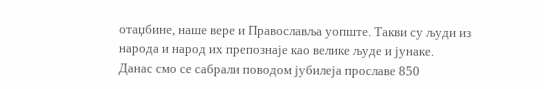отаџбине, наше вере и Православља уопште. Такви су људи из народа и народ их препознаје као велике људе и јунаке.
Данас смо се сабрали поводом јубилеја прославе 850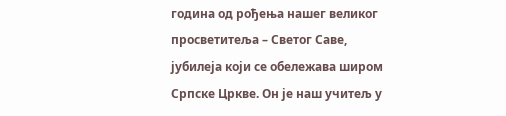година од рођења нашег великог просветитеља – Светог Саве, јубилеја који се обележава широм Српске Цркве. Он је наш учитељ у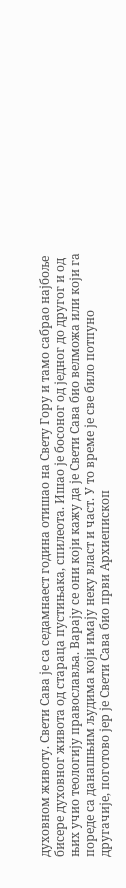духовном животу. Свети Сава је са седамнаест година отишао на Свету Гору и тамо сабрао најбоље бисере духовног живота од стараца пустињака, спилеота. Ишао је босоног од једног до другог и од њих учио теологију православља. Варају се они који кажу да је Свети Сава био велможа или који га пореде са данашњим људима који имају неку власт и част. У то време је све било потпуно другачије, поготово јер је Свети Сава био први Архиепископ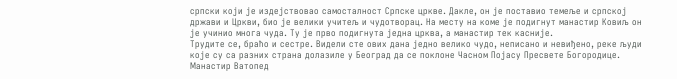српски који је издејствовао самосталност Српске цркве. Дакле, он је поставио темеље и српској држави и Цркви, био је велики учитељ и чудотворац. На месту на коме је подигнут манастир Ковиљ он је учинио многа чуда. Ту је прво подигнута једна црква, а манастир тек касније.
Трудите се, браћо и сестре. Видели сте ових дана једно велико чудо, неписано и невиђено, реке људи које су са разних страна долазиле у Београд да се поклоне Часном Појасу Пресвете Богородице. Манастир Ватопед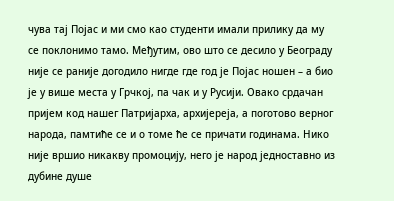чува тај Појас и ми смо као студенти имали прилику да му се поклонимо тамо. Међутим, ово што се десило у Београду није се раније догодило нигде где год је Појас ношен – а био је у више места у Грчкој, па чак и у Русији. Овако срдачан пријем код нашег Патријарха, архијереја, а поготово верног народа, памтиће се и о томе ће се причати годинама. Нико није вршио никакву промоцију, него је народ једноставно из дубине душе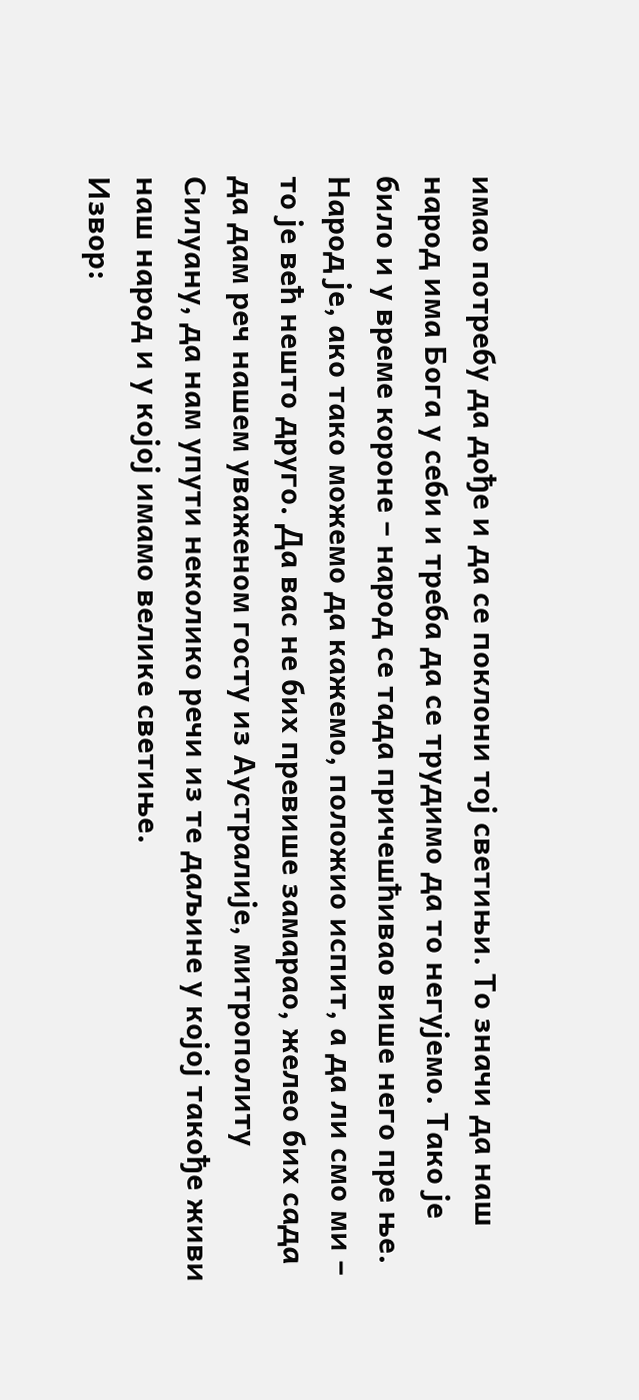имао потребу да дође и да се поклони тој светињи. То значи да наш народ има Бога у себи и треба да се трудимо да то негујемо. Тако је било и у време короне – народ се тада причешћивао више него пре ње. Народ је, ако тако можемо да кажемо, положио испит, а да ли смо ми – то је већ нешто друго. Да вас не бих превише замарао, желео бих сада да дам реч нашем уваженом госту из Аустралије, митрополиту Силуану, да нам упути неколико речи из те даљине у којој такође живи наш народ и у којој имамо велике светиње.
Извор: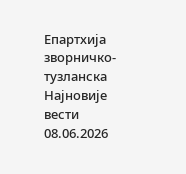Епартхија зворничко-тузланска
Најновије вести
08.06.2026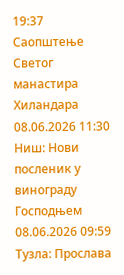19:37
Саопштење Светог манастира Хиландара
08.06.2026 11:30
Ниш: Нови посленик у винограду Господњем
08.06.2026 09:59
Тузла: Прослава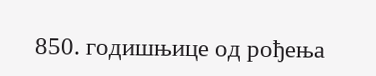850. годишњице од рођења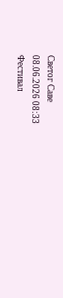Светог Саве
08.06.2026 08:33
Фестивал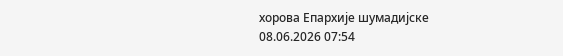хорова Епархије шумадијске
08.06.2026 07:54